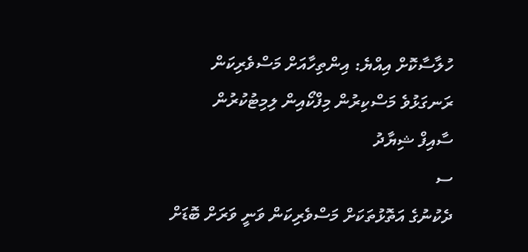ހުލާސާކޮށް އިއްޔެ: އިންތިހާއަށް މަސްވެރިކަން ރަނގަޅުވެ މަސްކިރުން މިފްކޯއިން ލިމިޓުކުރުން
ސާއިފް ޝިޔާދު
ސ
ދެކުނުގެ އަތޮޅުތަކަށް މަސްވެރިކަން ވަނީ ވަރަށް ބޮޑަށް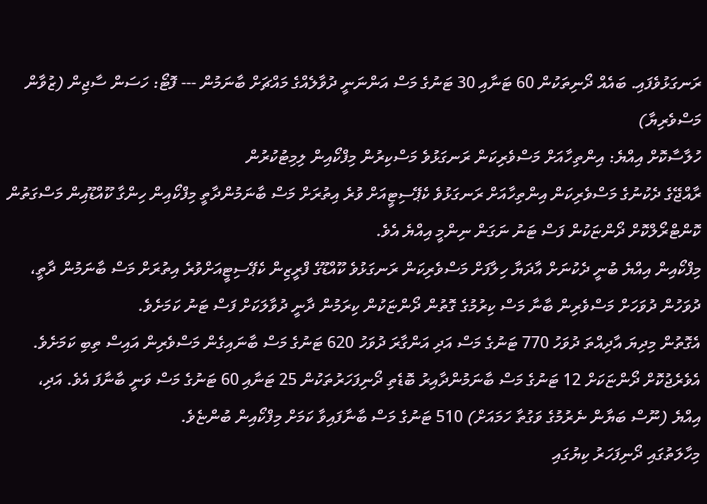ރަނގަޅުވެފައި. ބައެއް ދޯނިތަކުން 60 ޓަނާއި 30 ޓަނުގެ މަސް އަންނަނީ ދުވާލެއްގެ މައްޗަށް ބާނަމުން --- ފޮޓޯ: ހަސަން ސާޖިން (ޒުވާން މަސްވެރިޔާ)
ހުލާސާކޮށް އިއްޔެ: އިންތިހާއަށް މަސްވެރިކަން ރަނގަޅުވެ މަސްކިރުން މިފްކޯއިން ލިމިޓުކުރުން
ރާއްޖޭގެ ދެކުނުގެ މަސްވެރިކަން އިންތިހާއަށް ރަނގަޅުވެ ކެޕޭސިޓީއަށް ވުރެ އިތުރަށް މަސް ބާނަމުންދާތީ މިފްކޯއިން ހިންގާ ކޫއްޑޫއިން މަސްގަތުން ކޮންޓްރޯލްކޮށް ދޯންޏަކުން ފަސް ޓަނު ނަގަން ނިންމީ އިއްޔެ އެވެ.
މިފްކޯއިން އިއްޔެ ބުނީ ދެކުނަށް އާދަޔާ ހިލާފަށް މަސްވެރިކަން ރަނގަޅުވެ ކޫއްޑޫގެ ފްރީޒިން ކެޕޭސިޓީއަށްވުރެ އިތުރަށް މަސް ބާނަމުން ދާތީ، ދުވަހުން ދުވަހަށް މަސްވެރިން ބާނާ މަސް ކިރުމުގެ ގޮތުން ދޯންޏަކުން ކިރަމުން ދާނީ ދުވާލަކަށް ފަސް ޓަނު ކަމަށެވެ.
އެގޮތުން މިދިޔަ އާދިއްތަ ދުވަހު 770 ޓަނުގެ މަސް އަދި އަންގާރަ ދުވަހު 620 ޓަނުގެ މަސް ބާނައިގެން މަސްވެރިން އައިސް ތިބި ކަމަށެވެ. އެވެރެޖުކޮށް ދޯންޏަކަށް 12 ޓަނުގެ މަސް ބާނަމުންދާއިރު ބޮޑެތި ދޯނިފަހަރުތަކުން 25 ޓަނާއި 60 ޓަނުގެ މަސް ވަނީ ބާނާފަ އެވެ. އަދި، އިއްޔެ (ނޫސް ބަޔާން ނެރުމުގެ ވަގުތާ ހަމައަށް) 510 ޓަނުގެ މަސް ބާނާފައިވާ ކަމަށް މިފްކޯއިން ބުންޏެވެ.
މިހާލަތުގައި ދޯނިފަހަރު ކިޔުގައި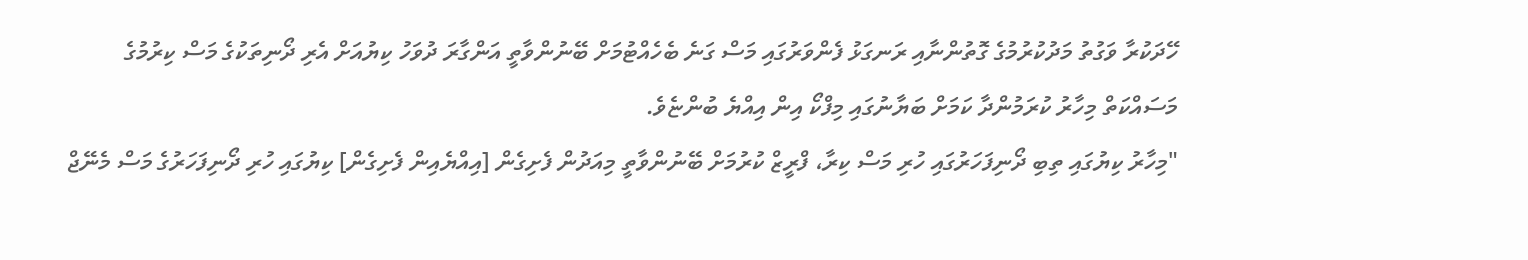ހޭދަކުރާ ވަގުތު މަދުކުރުމުގެ ގޮތުންނާއި ރަނގަޅު ފެންވަރުގައި މަސް ގަނެ ބެހެއްޓުމަށް ބޭނުންވާތީ އަންގާރަ ދުވަހު ކިޔުއަށް އެރި ދޯނިތަކުގެ މަސް ކިރުމުގެ މަސައްކަތް މިހާރު ކުރަމުންދާ ކަމަށް ބަޔާނުގައި މިފްކޯ އިން އިއްޔެ ބުންޏެވެ.
"މިހާރު ކިޔުގައި ތިބި ދޯނިފަހަރުގައި ހުރި މަސް ކިރާ، ފްރީޒް ކުރުމަށް ބޭނުންވާތީ މިއަދުން ފެށިގެން [އިއްޔެއިން ފެށިގެން] ކިޔުގައި ހުރި ދޯނިފަހަރުގެ މަސް މެނޭޖް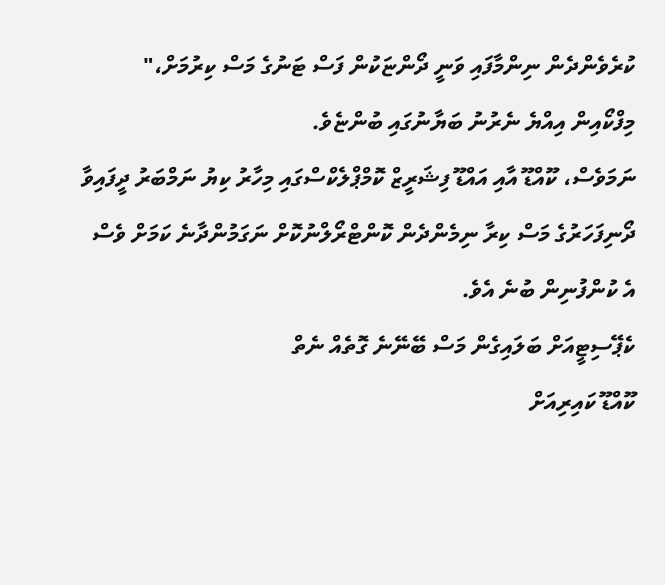ކުރެވެންދެން ނިންމާފައި ވަނީ ދޯންޏަކުން ފަސް ޓަނުގެ މަސް ކިރުމަށް،" މިފްކޯއިން އިއްޔެ ނެރުނު ބަޔާނުގައި ބުންޏެވެ.
ނަމަވެސް، ކޫއްޑޫ އާއި އައްޑޫ ފިޝަރީޒް ކޮމްޕްލެކްސްގައި މިހާރު ކިޔު ނަމްބަރު ދީފައިވާ ދޯނިފަހަރުގެ މަސް ކިރާ ނިމެންދެން ކޮންޓްރޯލްނުކޮށް ނަގަމުންދާނެ ކަމަށް ވެސް އެ ކުންފުނިން ބުނެ އެވެ.
ކެޕޭސިޓީއަށް ބަލައިގެން މަސް ބޭނޭނެ ގޮތެއް ނެތް
ކޫއްޑޫ ކައިރިއަށް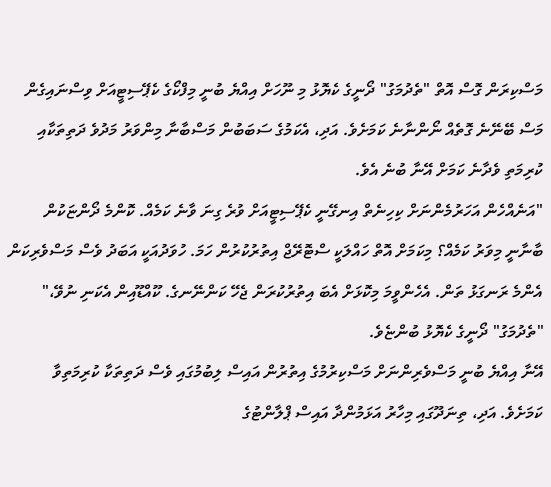މަސްކިރަން ގޮސް އޮތް "ތެދުމަގު" ދޯނީގެ ކެޔޮޅު މި ނޫހަށް އިއްޔެ ބުނީ މިފްކޯގެ ކެޕޭސިޓީއަށް ވިސްނައިގެން މަސް ބޭނޭނެ ގޮތެއް ނޯންނާނެ ކަމަށެވެ. އަދި، އެކަމުގެ ސަބަބުން މަސްބާނާ މިންވަރު މަދުވެ ދަތިތަކާއި ކުރިމަތި ވެދާނެ ކަމަށް އޭނާ ބުނެ އެވެ.
"އަނެއްހެން އަހަރުމެންނަށް ކިހިނެތް އިނގޭނީ ކެޕޭސިޓީއަށް ވުރެ ގިނަ ވާނެ ކަމެއް. ކޮންމެ ދޯންޏަކުން ބާނާނީ މިވަރު ކަމެއް؟ މިކަމަށް އޮތް ހައްލަކީ ސްޓޮރޭޖް އިތުރުކުރުން ހަމަ. ހުވަދުއަކީ އަބަދު ވެސް މަސްވެރިކަން އެންމެ ރަނގަޅު ތަން. އެހެންވީމަ މިކޮޅަށް އެބަ އިތުރުކުރަން ޖެހޭ ކަންނޭނގެ. ކޫއްޑޫއިން އެކަނި ނުވޭ،" "ތެދުމަގު" ދޯނީގެ ކެޔޮޅު ބުންޏެވެ.
އޭނާ އިއްޔެ ބުނީ މަސްވެރިންނަށް މަސްކިރުމުގެ އިތުރުން އައިސް ލިބުމުގައި ވެސް ދަތިތަކާ ކުރިމަތިވާ ކަމަށެވެ. އަދި، ތިނަދޫގައި މިހާރު އަޅަމުންދާ އައިސް ޕްލާންޓުގެ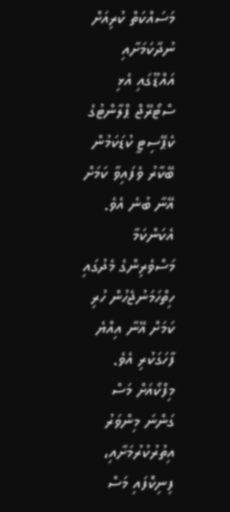މަސައްކަތް ކުރިއަށް ނުދާކަމަށާއި އައްޑޫގައި އެޅި ސްޓޯރޭޖް ޕްލާންޓުގެ ކެޕޭސިޓީ ކުޑަކަމުން ބޭކާރު ވެފައިވާ ކަމަށް އޭނާ ބުނެ އެވެ. އެކަންކަމާ މަސްވެރިންގެ މެދުގައި ހިތްހަމަނުޖެހުން ހުރި ކަމަށް އޭނާ އިއްޔެ ފާހަގަކުރި އެވެ.
މިފްކޯއަށް މަސް ގަންނަ މިންވަރު އިތުރުކުރުމަށާއި، ފިނިކޮފައި މަސް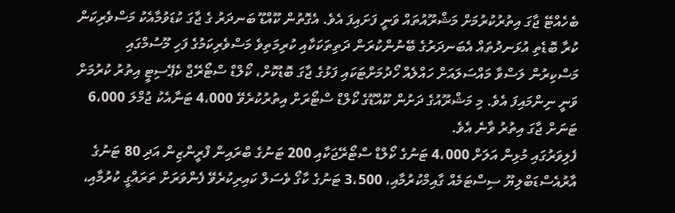ބެހެއްޓޭ ޖާގަ އިތުރުކުރުމަށް މަޝްރޫއުތައް ވަނީ ފަށައިފަ އެވެ. އެގޮތުން ކޫއްޑޫ ބަނދަރު ގެ ޖާގަ ކުޑަވުމާއެކު މަސްވެރިކަން ކުރާ ބޮޑެތި އުޅަނދުތައް އެބަނދަރުގެ ބޭނުންކުރަން ދަތިތަކަކާއި ކުރިމަތިވެ މަސްވެރިކަމުގެ ފަހި މޫސުމްގައި މަސްކިރުން ލަސްވާ މައްސަލައަށް ހައްލެއް ހޯދުމަށްޓަކައި ފަޅުގެ ޖާގަ ބޮޑުކޮށް، ކޯލްޑް ސްޓޯރޭޖް ކެޕޭސިޓީ އިތުރު ކުރުމަށް ވަނީ ނިންމައިފަ އެވެ. މި މަޝްރޫއުގެ ދަށުން ކޫއްޑޫގެ ކޯލްޑް ސްޓޯރަށް އިތުރުކުރެވޭ 4،000 ޓަނާއެކު ޖުމްލަ 6،000 ޓަނަށް ޖާގަ އިތުރު ވާނެ އެވެ.
ފެލިވަރުގައި މުޅިން އަލަށް 4،000 ޓަނުގެ ކޯލްޑް ސްޓޯރޭޖަކާއި 200 ޓަނުގެ ބްރައިން ފްރީންޒިން އަދި 80 ޓަނުގެ އާރުއެސްޑަބްލިޔޫ ސިސްޓަމެއް ގާއިމްކުރުމާއި، 3،500 ޓަނުގެ ކާގޯ ވެސަލް ކައިރިކުރެވޭ ފެންވަރަށް ތަރައްގީ ކުރުމާއި،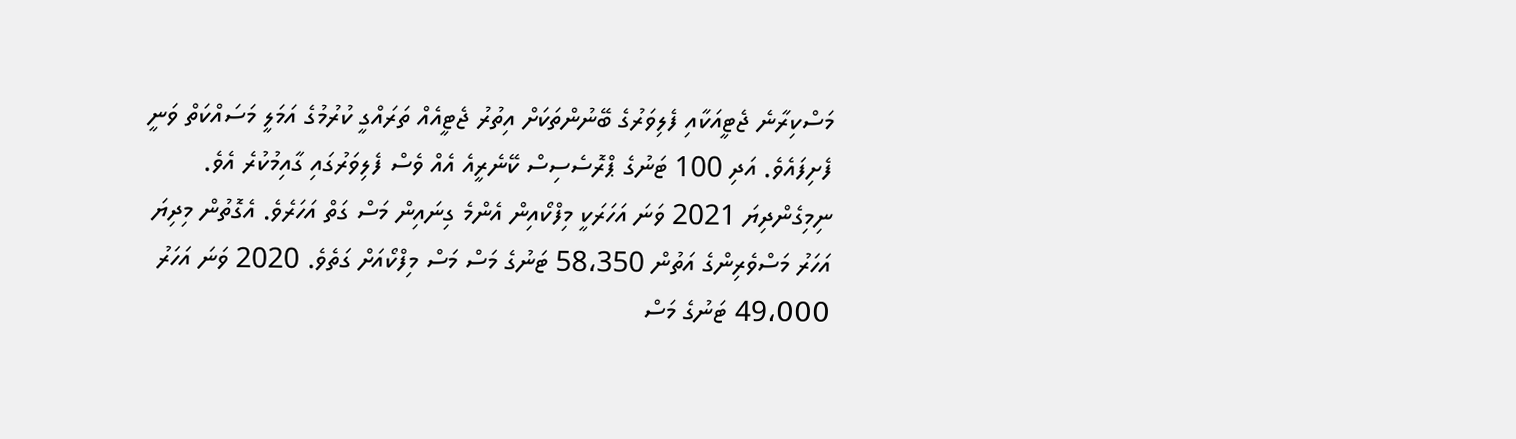މަސްކިރާނެ ޖެޓީއަކާއި ފެލިވަރުގެ ބޭނުންތަކަށް އިތުރު ޖެޓީއެއް ތަރައްގީ ކުރުމުގެ އަމަލީ މަސައްކަތް ވަނީ ފެށިފައެވެ. އަދި 100 ޓަނުގެ ޕްރޮސެސިސް ކޭނެރީއެ އެއް ވެސް ފެލިވަރުގައި ގާއިމުކުރެ އެވެ.
ނިމިގެންދިޔަ 2021 ވަނަ އަހަރަކީ މިފްކޯއިން އެންމެ ގިނައިން މަސް ގަތް އަހަރެވެ. އެގޮތުން މިދިޔަ އަހަރު މަސްވެރިންގެ އަތުން 58،350 ޓަނުގެ މަސް މަސް މިފްކޯއަށް ގަތެވެ. 2020 ވަނަ އަހަރު 49،000 ޓަނުގެ މަސް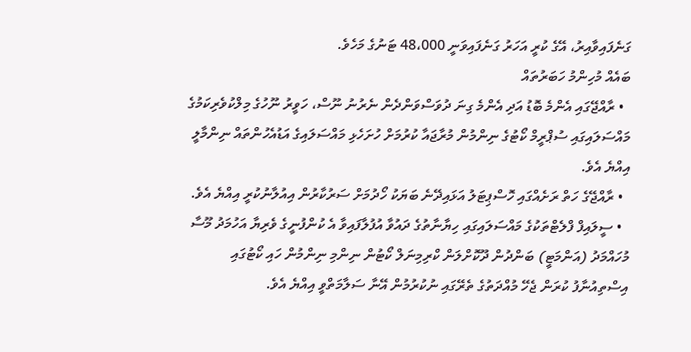ގަނެފައިވާއިރު، އޭގެ ކުރީ އަހަރު ގަނެފައިވަނީ 48،000 ޓަނުގެ މަހެވެ.
ބައެއް މުހިންމު ހަބަރުތައް
  • ރާއްޖޭގައި އެންމެ ބޮޑު އަދި އެންމެ ގިނަ ދުވަސްވަންދެން ނެރުނު ނޫސް، ހަވީރު ނޫހުގެ މިލްކުވެރިކަމުގެ މައްސަލައިގައި ސުޕްރީމް ކޯޓުގެ ނިންމުން މުރާޖައާ ކުރުމަށް ހުށަހެޅި މައްސަލައިގެ އަޑުއެހުންތައް ނިންމާލީ އިއްޔެ އެވެ.
  • ރާއްޖޭގެ ހަތް ރަށެއްގައި ހޮސްޕިޓަލު އަޅައިދޭނެ ބަޔަކު ހޯދުމަށް ސަރުކާރުން އިއުލާނުކުރީ އިއްޔެ އެވެ.
  • ސީލައިފް ފްލެޓްތަކުގެ މައްސަލައިގައި ހިޔާނާތުގެ ދައުވާ އުފުލާފައިވާ އެ ކުންފުނީގެ ވެރިޔާ އަހުމަދު މޫސާ މުހައްމަދު (އަންމަޓީ) ބަންދުން ދޫކޮށްލަން ކްރިމިނަލް ކޯޓުން ނިންމި ނިންމުން ހައި ކޯޓުގައި އިސްތިއުނާފު ކުރަން ޖެހޭ މުއްދަތުގެ ތެރޭގައި ނުކުރުމުން އޭނާ ސަލާމަތްވީ އިއްޔެ އެވެ.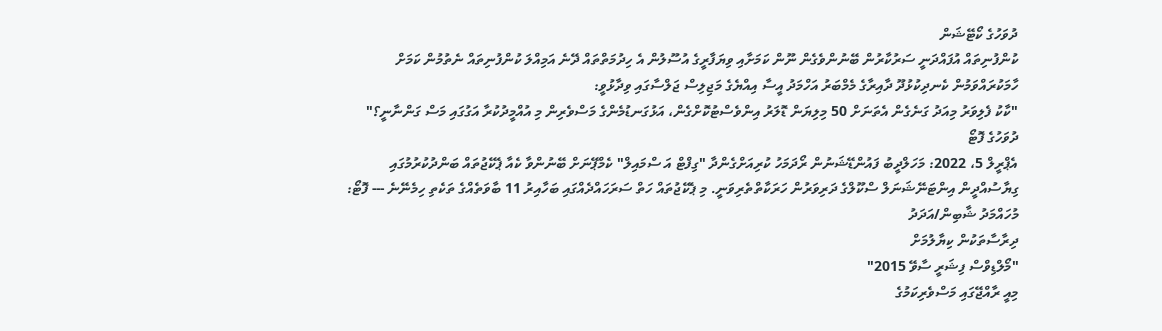ދުވަހުގެ ކޯޓޭޝަން
ކުންފުނިތައް އުފައްދަނީ ސަރުކާރުން ބޭނުންވެގެން ނޫން ކަމަށާއި ވިޔަފާރީގެ އުސޫލުން އެ ހިދުމަތްތައް ދޭނެ އަމިއްލަ ކުންފުނިތައް ނެތުމުން ކަމަށް ހާމަކުރައްވަމުން ކެނދިކުޅުދޫ ދާއިރާގެ މެމްބަރު އަހްމަދު އީސާ އިއްޔެގެ މަޖިލިސް ޖަލްސާގައި ވިދާޅުވީ:
"ކާކު ފެލިވަރު މިއަދު ގަނެގެން އެތަނަށް 50 މިލިޔަން ޑޮލަރު އިންވެސްޓުކޮށްގެން، އަޅުގަނޑުމެންގެ މަސްވެރިން މި އުއްމީދުކުރާ އަގުގައި މަސް ގަންނާނީ؟"
ދުވަހުގެ ފޮޓޯ
އެޕްރީލް 5، 2022: މަހަލްދީބު ފައުންޑޭޝަނުން ރޯދަމަހު ކުރިއަށްގެންދާ "ގިފްޓް އަ ސްމައިލް" ކެމްޕޭނަށް ބޭނުންވާ ކެއާ ޕެކޭޖުތައް ބަންދުކުރުމުގައި ގިޔާސުއްދީން އިންޓަނޭޝަނަލް ސްކޫލްގެ ދަރިވަރުން ހަރަކާތްތެރިވަނީ. މި ޕެކޭޖުތައް ހަތް ސަރަހައްދެއްގައި ބަހާއިރު 11 ބާވަތެއްގެ ތަކެތި ހިމެނޭނެ --- ފޮޓޯ: މުހައްމަދު ޝާބިން/އަދަދު
ދިރާސާތަކުން ކިޔާލުމަށް
"މޯލްޑިވްސް ފިޝަރީ ސާވޭ 2015"
މިއީ ރާއްޖޭގައި މަސްވެރިކަމުގެ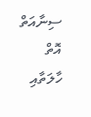ސިނާއަތް އޮތް ހާލަތާއި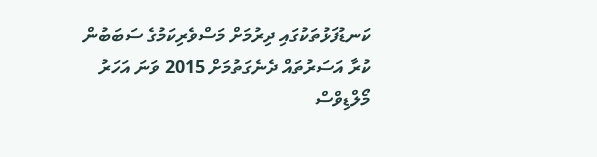ކަނޑުފަޅުތަކުގައި ދިރުމަށް މަސްވެރިކަމުގެ ސަބަބުން ކުރާ އަސަރުތައް ދެނެގަތުމަށް 2015 ވަނަ އަހަރު މޯލްޑިވްސް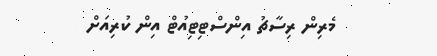މެރިން ރިސާޗު އިންސްޓިޓިއުޓް އިން ކުރިއަށް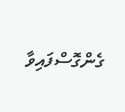ގެންގޮސްފައިވާ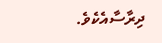ދިރާސާއެކެވެ.